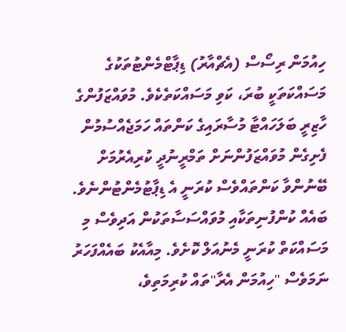ހިއުމަން ރިސޯސް (އެޗްއާރު) ޑިޕާޓްމެންޓުތަކުގެ މަސައްކަތަކީ ބުރަ، ކަވި މަސައްކަތެކެވެ. މުވައްޒަފުންގެ ހާޒިރީ ބަލަހައްޓާ މުސާރައިގެ ކަންތައް ހަމަޖެއްސުމުން ފެށިގެން މުވައްޒަފުންނަށް ތަމްރީނުދީ ކުރިއެރުމަށް ބޭނުންވާ ކަންތައްވެސް ކުރަނީ އެ ޑިޕާޓުމެންޓުންނެވެ.
ބައެއް ކުންފުނިތަކާއި މުވައްސަސާތަކުން އަދިވެސް މި މަސައްކަތް ކުރަނީ މެނުއަލް ކޮށެވެ. މިއާއެކު ބައެއްފަހަރު ނަމަވެސް "ހިއުމަން އެރާ"ތައް ކުރިމަތިވެ،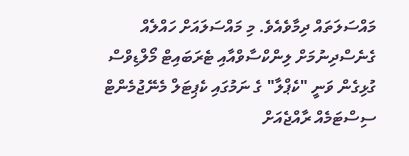މައްސަލަތައް ދިމާވެއެވެ. މި މައްސަލައަށް ހައްލެއް ގެނެސްދިނުމަށް ލިންކްސާވްއާއި ޓެރަބައިޓް މޯލްޑިވްސް ގުޅިގެން ވަނީ "ކެޕްލާ" ގެ ނަމުގައި ކެޕިޓަލް މެނޭޖުމެންޓް ސިސްޓަމެއް ރާއްޖެއަށް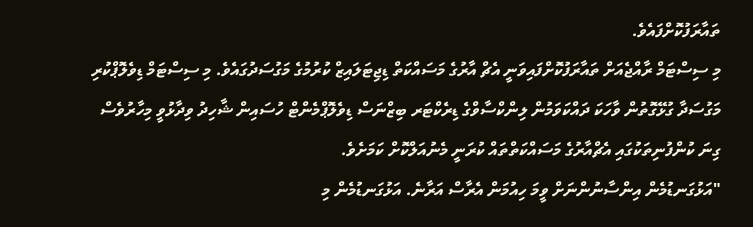ތައާރަފުކޮށްފައެވެ.
މި ސިސްޓަމް ރާއްޖެއަށް ތައާރަފުކޮށްފައިވަނީ އެޗް އާރުގެ މަސައްކަތް ޑިޖިޓަލައިޒް ކުރުމުގެ މަގުސަދުގައެވެ. މި ސިސްޓަމް ޑިވެލޮޕްކުރި މަގުސަދާ ގުޅޭގޮތުން ވާހަކަ ދައްކަވަމުން ލިންކްސާވްގެ ޑިރެކްޓަރ ބިޒްނަސް ޑިވެލޮޕްމެންޓް ހުސައިން ޝާހިދު ވިދާޅުވީ މިހާރުވެސް ގިނަ ކުންފުނިތަކުގައި އެޗްއާރުގެ މަސައްކަތްތައް ކުރަނީ މެނުއަލްކޮށް ކަމަށެވެ.
"އަޅުގަނޑުމެން އިންސާނުންނަށް ވީމަ ހިއުމަން އެރާސް އަރާނެ. އަޅުގަނޑުމެން މި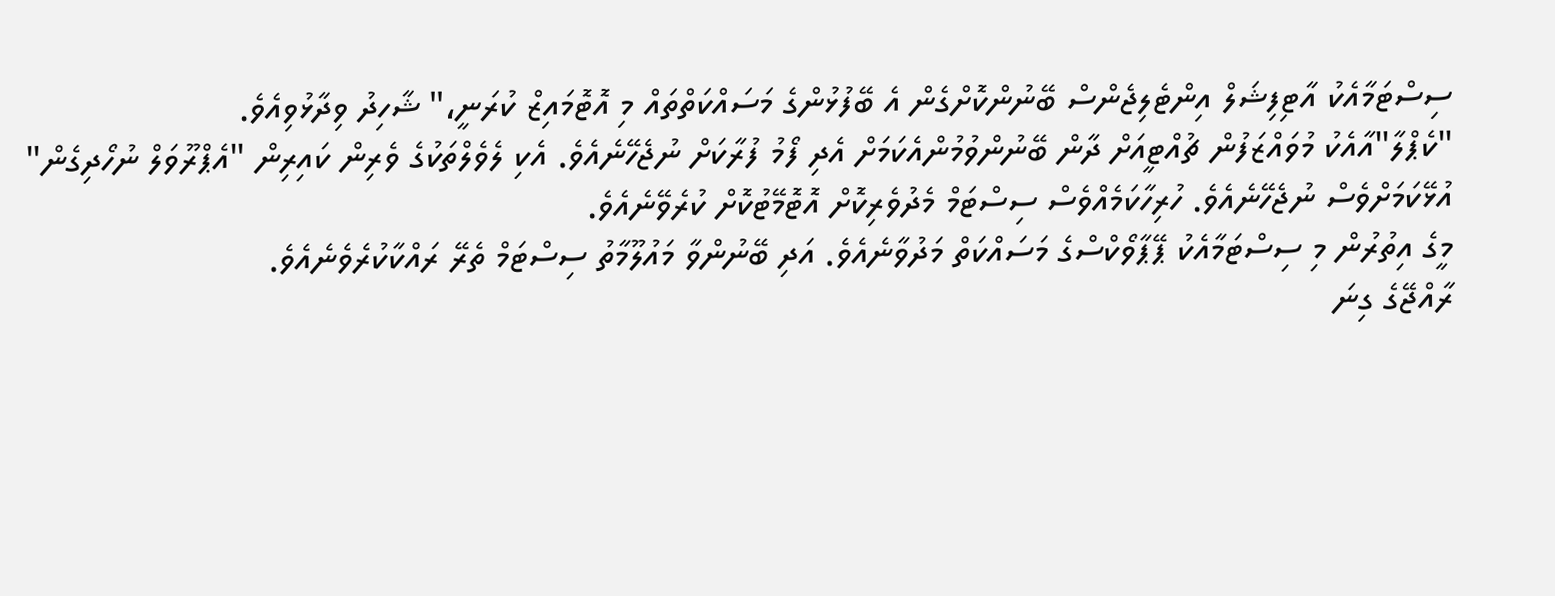ސިސްޓަމާއެކު އާޓިފިޝަލް އިންޓެލިޖެންސް ބޭނުންކޮށްގެން އެ ބޭފުޅުންގެ މަސައްކަތްތައް މި އޮޓޮމައިޒް ކުރަނީ،" ޝާހިދު ވިދާޅުވިއެވެ.
"ކެޕްލާ"އާއެކު މުވައްޒަފުން ޗުއްޓީއަށް ދާން ބޭނުންވުމުންއެކަމަށް އެދި ފޯމު ފުރާކަށް ނުޖެހޭނެއެވެ. އެކި ލެވެލްތަކުގެ ވެރިން ކައިރިން "އެޕްރޫވަލް ނުހޯދިގެން" އުޅޭކަމަށްވެސް ނުޖެހޭނެއެވެ. ހުރިހާކަމެއްވެސް ސިސްޓަމް މެދުވެރިކޮށް އޮޓޮމޭޓުކޮށް ކުރެވޭނެއެވެ.
މީގެ އިތުރުން މި ސިސްޓަމާއެކު ޕޭޕާވޯކްސްގެ މަސައްކަތް މަދުވާނެއެވެ. އަދި ބޭނުންވާ މައުލޫމާތު ސިސްޓަމް ތެރޭ ރައްކާކުރެވެނެއެވެ.
ރާއްޖޭގެ ގިނަ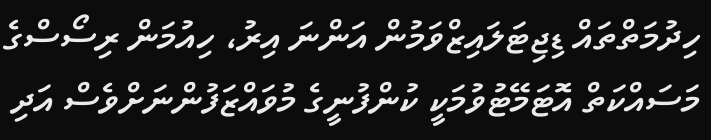ހިދުމަތްތައް ޑިޖިޓަލައިޒްވަމުން އަންނަ އިރު، ހިއުމަން ރިސޯސްގެ މަސައްކަތް އޮޓަމޭޓުވުމަކީ ކުންފުނީގެ މުވައްޒަފުންނަށްވެސް އަދި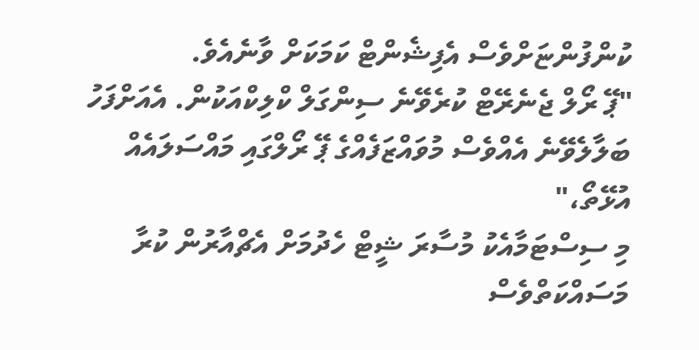ކުންފުންޏަށްވެސް އެފިޝެންޓް ކަމަކަށް ވާނެއެވެ.
"ޕޭ ރޯލް ޖެނެރޭޓް ކުރެވޭނެ ސިންގަލް ކްލިކްއަކުން. އެއަށްފަހު ބަލާލެވޭނެ އެއްވެސް މުވައްޒަފެއްގެ ޕޭ ރޯލްގައި މައްސަލައެއް އުޅޭތޯ،"
މި ސިސްޓަމާއެކު މުސާރަ ޝީޓް ހެދުމަށް އެޗްއާރުން ކުރާ މަސައްކަތްވެސް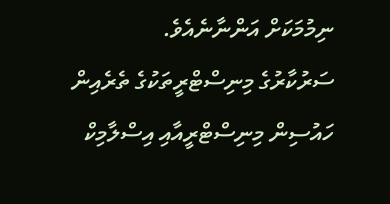ނިމުމަކަށް އަންނާނެއެވެ.
ސަރުކާރުގެ މިނިސްޓްރީތަކުގެ ތެރެއިން ހައުސިން މިނިސްޓްރީއާއި އިސްލާމިކް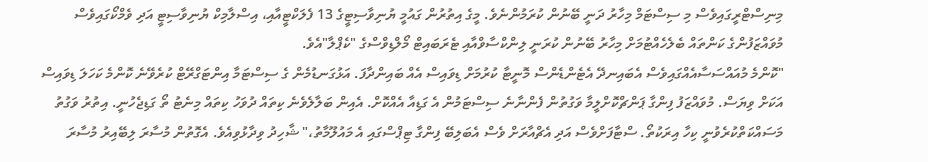މިނިސްޓްރީގައިވެސް މި ސިސްޓަމް މިހާރު ދަނީ ބޭނުން ކުރަމުންނެވެ. މީގެ އިތުރުން ގައުމީ ޔުނިވާސިޓީގެ 13 ފެލަކްޓީއާއި، އިސްލާމިކް ޔުނިވާސިޓީ އަދި ވެމްކޯގައިވެސް މުވައްޒަފުންގެ ކަންތައް ބެލެހެއްޓުމަށް މިހާރު ބޭނުން ކުރަނީ ލިންކްސާވްއާއި ޓެރަބައިޓް މޯލްޑިވްސްގެ "ކެޕްލާ"އެވެ.
"ކޮންމެ މުއައްސަސާއެއްގައިވެސް އެބައިނދޭ އެޓެންޑެންސް މޮނީޓާ ކުރުމަށް ޑިވައިސް އެއް ބައިންދާފަ. އަޅުގަނޑުމެން ގެ ސިސްޓަމާ އިންޓަގްރޭޓް ކުރެވޭނެ ކޮންމެ ކަހަލަ ޑިވައިސް އަކަށް ވިޔަސް. މުވައްޒަފު ފިންގާ ޕަންޗްކޮށްލީމާ ވަގުތުން ފެންނާނެ ސިސްޓަމުން އެ ގަޑިއާ އެއްކޮށް. އެއިން ބަލާލެވެނެ ކިތައް ދުވަހު ކިތައް މިނެޓު ތޯ ގަޑިޖެހުނީ. އިތުރު ވަގުތު މަސައްކަތްކުރެވުނީ ކިހާ އިރަކުތޯ. ސްޓާފަށްވެސް އަދި އެޗްއާރަށް ވެސް އެބަލިބޭ ފިންގާ ޓިޕްސްގައި އެ މައުލޫމާތު،" ޝާހިދު ވިދާޅުވިއެވެ. އެގޮތުން މުސާރަ ލިބޭއިރު މުސާރަ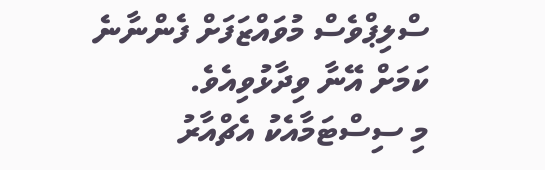ސްލިޕްވެސް މުވައްޒަފަށް ފެންނާނެ ކަމަށް އޭނާ ވިދާޅުވިއެވެ.
މި ސިސްޓަމާއެކު އެޗްއާރު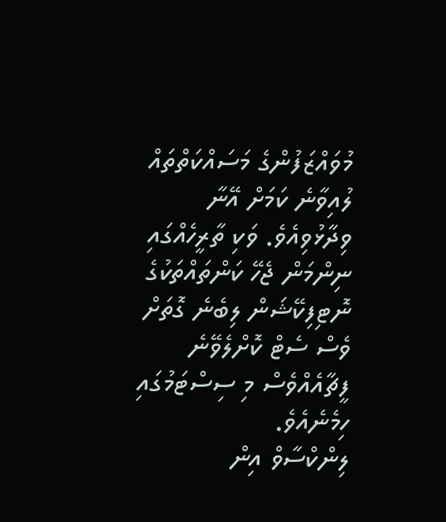މުވައްޒަފުންގެ މަސައްކަތްތައް ލުއިވާނެ ކަމަށް އޭނާ ވިދާޅުވިއެވެ. ވަކި ތާރީހެއްގައި ނިންމަން ޖެހޭ ކަންތައްތަކުގެ ނޮޓިފިކޭޝަން ލިބެނެ ގޮތަށް ވެސް ސެޓް ކޮށްލެވޭނެ ފީޗާއެއްވެސް މި ސިސްޓަމުގައި ހިމެނެއެވެ.
ލިންކްސާވް އިން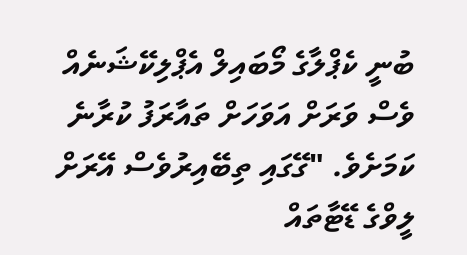ބުނީ ކެޕްލާގެ މޯބައިލް އެޕްލިކޭޝަނެއް ވެސް ވަރަށް އަވަހަށް ތައާރަފު ކުރާނެ ކަމަށެވެ. "ގޭގައި ތިބޭއިރުވެސް އޭރަށް ލީވްގެ ޑޭޓާތައް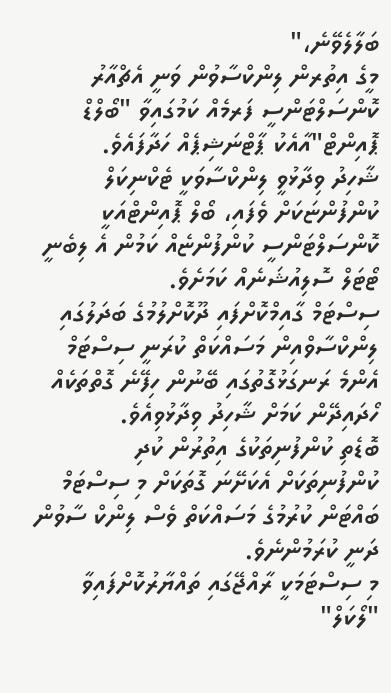ބަލާލެވޭނެ،"
މީގެ އިތުރން ލިންކްސާވުން ވަނީ އެޗްއާރު ކޮންސަލްޓަންސީ ފަރމެއް ކަމުގައިވާ "ބޯލްޑް ޕޮއިންޓް"އާއެކު ޕާޓްނަޝިޕެއް ހަދާފައެވެ.
ޝާހިދު ވިދާޅުވީ ލިންކްސާވަކީ ޓެކްނިކަލް ކުންފުންޏަކަށް ވެފައި، ބޯލް ޕޮއިންޓްއަކީ ކޮންސަލްޓަންސީ ކުންފުންޏެއް ކަމުން އެ ލިބެނީ ޓޯޓަލް ސޮލިއުޝަނެއް ކަމަށެވެ.
ސިސްޓަމް ގާއިމްކޮށްފައި ދޫކޮށްލުމުގެ ބަދަލުގައި ލިންކްސާވްއިން މަސައްކަތް ކުރަނީ ސިސްޓަމް އެންމެ ރަނގަޅުގޮތުގައި ބޭނުން ހިފޭނެ ގޮތްތަކެއް ހޯދައިދޭން ކަމަށް ޝާހިދު ވިދާޅުވިއެވެ.
ބޮޑެތި ކުންފުނިތަކުގެ އިތުރުން ކުދި ކުންފުނިތަކަށް އެކަށޭނަ ގޮތަކަށް މި ސިސްޓަމް ބައްޓަން ކުރުމުގެ މަސައްކަތް ވެސް ލިންކް ސާވުން ދަނީ ކުރަމުންނެވެ.
މި ސިސްޓަމަކީ ރާއްޖޭގައި ތައްޔާރުކޮށްފައިވާ "ލޯކަލް"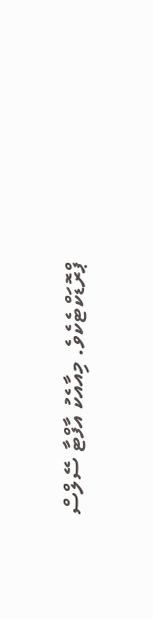ޕްރޮޑަކްޓެކެވެ. މިއާއެކު އާފްޓާ ސޭލްސް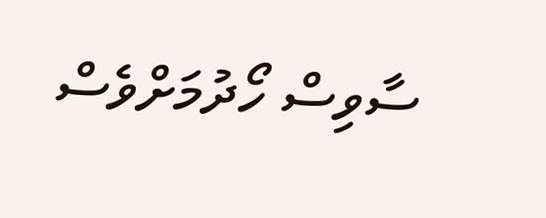ސާވިސް ހޯދުމަށްވެސް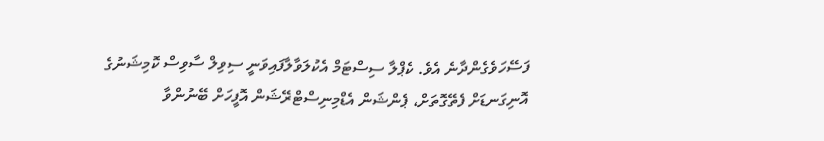ފަސޭހަވެގެންދާނެ އެވެ. ކެޕްލާ ސިސްޓަމް އެކުލަވާލާފައިވަނީ ސިވިލް ސާވިސް ކޮމިޝަނުގެ އޮނިގަނޑަށް ފެތޭގޮތަށް، ޕެންޝަން އެޑްމިނިސްޓްރޭޝަން އޮފީހަށް ބޭނުންވާ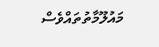މައުލޫމާތުތައްވެސް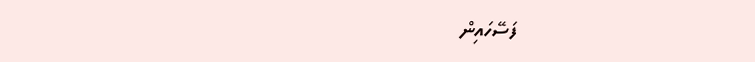ފަސޭހައިން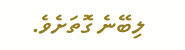ލިބޭނެ ގޮތަށެވެ.